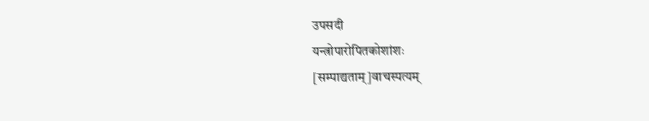उपसदी
यन्त्रोपारोपितकोशांशः
[सम्पाद्यताम्]वाचस्पत्यम्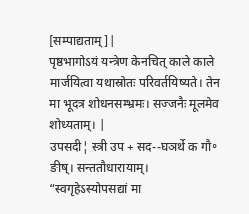[सम्पाद्यताम्]|
पृष्ठभागोऽयं यन्त्रेण केनचित् काले काले मार्जयित्वा यथास्रोतः परिवर्तयिष्यते। तेन मा भूदत्र शोधनसम्भ्रमः। सज्जनैः मूलमेव शोध्यताम्। |
उपसदी¦ स्त्री उप + सद--घञर्थे क गौ॰ ङीष्। सन्ततौधारायाम्।
“स्वगृहेऽस्योपसद्यां मा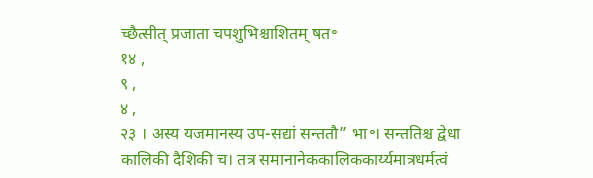च्छैत्सीत् प्रजाता चपशुभिश्चाशितम् षत॰
१४ ,
९ ,
४ ,
२३ । अस्य यजमानस्य उप-सद्यां सन्ततौ” भा॰। सन्ततिश्च द्वेधा कालिकी दैशिकी च। तत्र समानानेककालिककार्य्यमात्रधर्मत्वं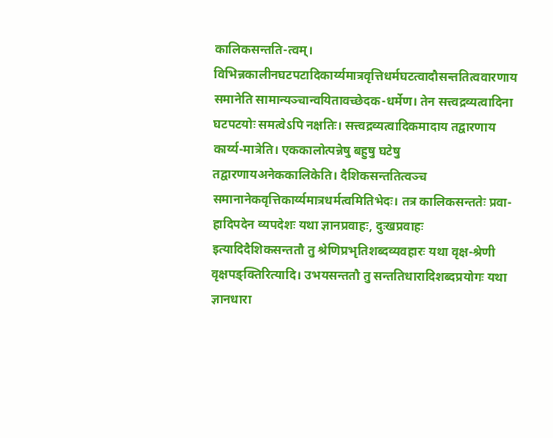कालिकसन्तति-त्वम्। विभिन्नकालीनघटपटादिकार्य्यमात्रवृत्तिधर्मघटत्वादौसन्ततित्ववारणाय समानेति सामान्यञ्चान्वयितावच्छेदक-धर्मेण। तेन सत्त्वद्रव्यत्वादिना घटपटयोः समत्वेऽपि नक्षतिः। सत्त्वद्रव्यत्वादिकमादाय तद्वारणाय कार्य्य-मात्रेति। एककालोत्पन्नेषु बहुषु घटेषु तद्वारणायअनेककालिकेति। दैशिकसन्ततित्वञ्च समानानेकवृत्तिकार्य्यमात्रधर्मत्वमितिभेदः। तत्र कालिकसन्ततेः प्रवा-हादिपदेन व्यपदेशः यथा ज्ञानप्रवाहः, दुःखप्रवाहः इत्यादिदैशिकसन्ततौ तु श्रेणिप्रभृतिशब्दव्यवहारः यथा वृक्ष-श्रेणी वृक्षपङ्क्तिरित्यादि। उभयसन्ततौ तु सन्ततिधारादिशब्दप्रयोगः यथा ज्ञानधारा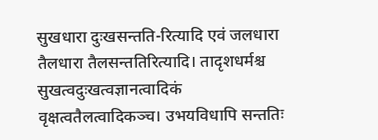सुखधारा दुःखसन्तति-रित्यादि एवं जलधारा तैलधारा तैलसन्ततिरित्यादि। तादृशधर्मश्च सुखत्वदुःखत्वज्ञानत्वादिकं वृक्षत्वतैलत्वादिकञ्च। उभयविधापि सन्ततिः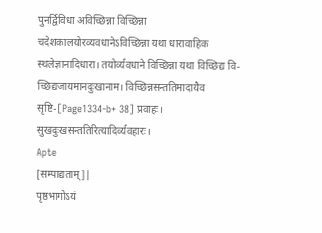पुनर्द्विविधा अविच्छिन्ना विच्छिन्ना चदेशकालयोरव्यवधानेऽविच्छिन्ना यथा धारावाहिक स्थलेज्ञानादिधारा। तयोर्व्यवधाने विच्छिन्ना यथा विच्छिद्य वि-च्छिद्यजायमानदुःखानाम। विच्छिन्नसन्ततिमादायैव सृष्टि-[Page1334-b+ 38] प्रवाहः। सुखदुःखसन्ततिरित्यादिर्व्यवहारः।
Apte
[सम्पाद्यताम्]|
पृष्ठभागोऽयं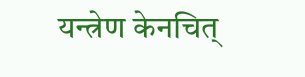यन्त्रेण केनचित्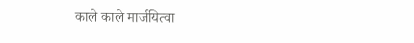काले काले मार्जयित्वा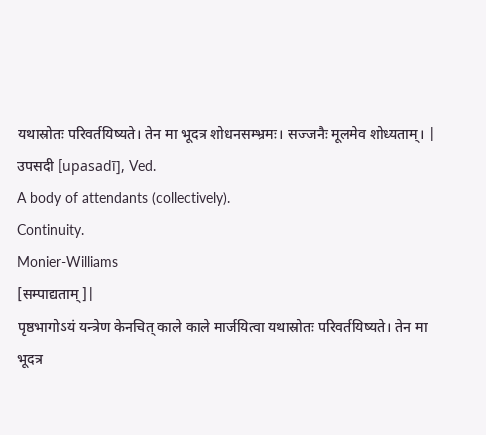यथास्रोतः परिवर्तयिष्यते। तेन मा भूदत्र शोधनसम्भ्रमः। सज्जनैः मूलमेव शोध्यताम्। |
उपसदी [upasadī], Ved.
A body of attendants (collectively).
Continuity.
Monier-Williams
[सम्पाद्यताम्]|
पृष्ठभागोऽयं यन्त्रेण केनचित् काले काले मार्जयित्वा यथास्रोतः परिवर्तयिष्यते। तेन मा भूदत्र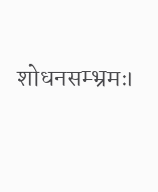शोधनसम्भ्रमः।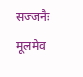सज्जनैः मूलमेव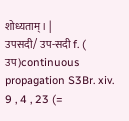शोध्यताम्। |
उपसदी/ उप-सदी f. ( उप)continuous propagation S3Br. xiv. 9 , 4 , 23 (=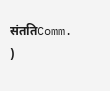संततिComm. )